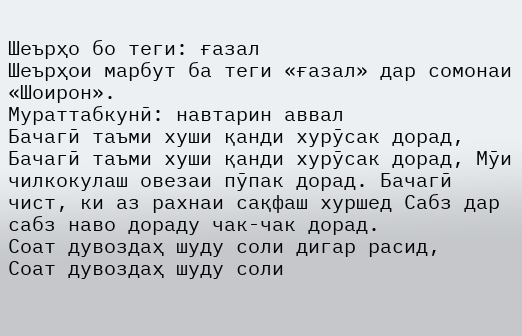Шеърҳо бо теги: ғазал
Шеърҳои марбут ба теги «ғазал» дар сомонаи «Шоирон».
Мураттабкунӣ: навтарин аввал
Бачагӣ таъми хуши қанди хурӯсак дорад,
Бачагӣ таъми хуши қанди хурӯсак дорад, Мӯи чилкокулаш овезаи пӯпак дорад. Бачагӣ чист, ки аз рахнаи сақфаш хуршед Сабз дар сабз наво дораду чак-чак дорад.
Соат дувоздаҳ шуду соли дигар расид,
Соат дувоздаҳ шуду соли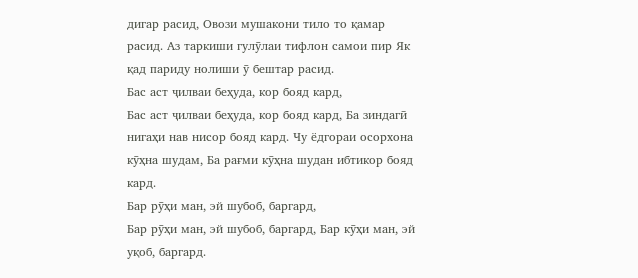дигар расид, Овози мушакони тило то қамар расид. Аз таркиши гулӯлаи тифлон самои пир Як қад париду нолиши ӯ бештар расид.
Бас аст ҷилваи беҳуда, кор бояд кард,
Бас аст ҷилваи беҳуда, кор бояд кард, Ба зиндагӣ нигаҳи нав нисор бояд кард. Чу ёдгораи осорхона кӯҳна шудам, Ба рағми кӯҳна шудан ибтикор бояд кард.
Бар рӯҳи ман, эй шубоб, баргард,
Бар рӯҳи ман, эй шубоб, баргард, Бар кӯҳи ман, эй уқоб, баргард.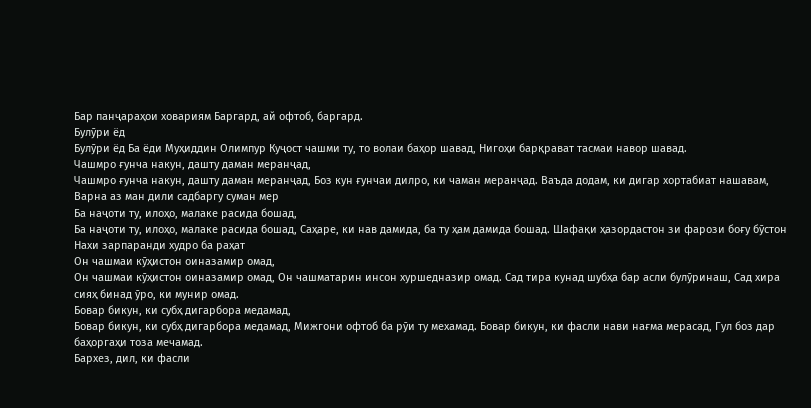Бар панҷараҳои ховариям Баргард, ай офтоб, баргард.
Булӯри ёд
Булӯри ёд Ба ёди Муҳиддин Олимпур Куҷост чашми ту, то волаи баҳор шавад, Нигоҳи барқрават тасмаи навор шавад.
Чашмро ғунча накун, дашту даман меранҷад,
Чашмро ғунча накун, дашту даман меранҷад, Боз кун ғунчаи дилро, ки чаман меранҷад. Ваъда додам, ки дигар хортабиат нашавам, Варна аз ман дили садбаргу суман мер
Ба наҷоти ту, илоҳо, малаке расида бошад,
Ба наҷоти ту, илоҳо, малаке расида бошад, Саҳаре, ки нав дамида, ба ту ҳам дамида бошад. Шафақи ҳазордастон зи фарози боғу бӯстон Нахи зарпаранди худро ба раҳат
Он чашмаи кӯҳистон оиназамир омад,
Он чашмаи кӯҳистон оиназамир омад, Он чашматарин инсон хуршедназир омад. Сад тира кунад шубҳа бар асли булӯринаш, Сад хира сияҳ бинад ӯро, ки мунир омад.
Бовар бикун, ки субҳ дигарбора медамад,
Бовар бикун, ки субҳ дигарбора медамад, Мижгони офтоб ба рӯи ту мехамад. Бовар бикун, ки фасли нави нағма мерасад, Гул боз дар баҳоргаҳи тоза мечамад.
Бархез, дил, ки фасли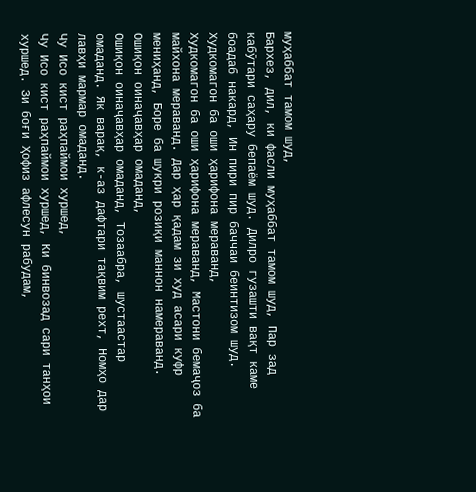муҳаббат тамом шуд,
Бархез, дил, ки фасли муҳаббат тамом шуд, Пар зад кабӯтари саҳару бепаём шуд. Дилро гузашти вақт каме боадаб накард, Ин пири пир баччаи беинтизом шуд.
Худкомагон ба оши ҳарифона мераванд,
Худкомагон ба оши ҳарифона мераванд, Мастони бемаҷоз ба майхона мераванд. Дар ҳар қадам зи худ асари куфр мениҳанд, Боре ба шукри розиқи маннон намераванд.
Ошиқон оинаҷавҳар омаданд,
Ошиқон оинаҷавҳар омаданд, Тозаабра, шустаастар омаданд. Як варақ, к-аз дафтари тақвим рехт, Номҳо дар лавҳи мармар омаданд.
Чу Исо кист раҳпаймои хуршед,
Чу Исо кист раҳпаймои хуршед, Ки бинвозад сари танҳои хуршед. Зи боғи Ҳофиз афлесун рабудам,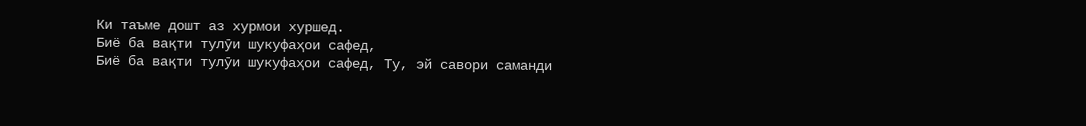Ки таъме дошт аз хурмои хуршед.
Биё ба вақти тулӯи шукуфаҳои сафед,
Биё ба вақти тулӯи шукуфаҳои сафед, Ту, эй савори саманди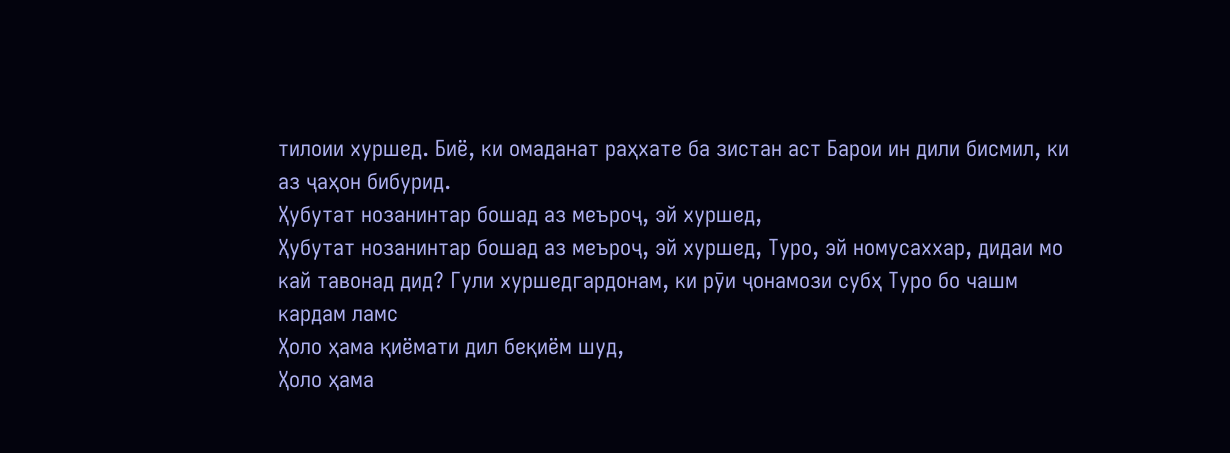тилоии хуршед. Биё, ки омаданат раҳхате ба зистан аст Барои ин дили бисмил, ки аз ҷаҳон бибурид.
Ҳубутат нозанинтар бошад аз меъроҷ, эй хуршед,
Ҳубутат нозанинтар бошад аз меъроҷ, эй хуршед, Туро, эй номусаххар, дидаи мо кай тавонад дид? Гули хуршедгардонам, ки рӯи ҷонамози субҳ Туро бо чашм кардам ламс
Ҳоло ҳама қиёмати дил беқиём шуд,
Ҳоло ҳама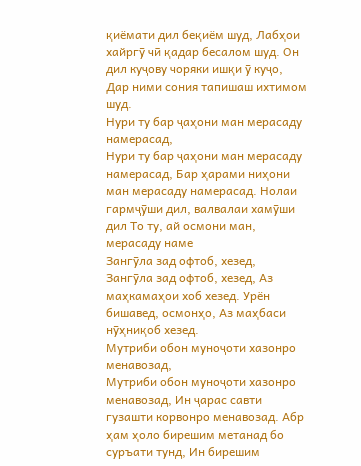қиёмати дил беқиём шуд, Лабҳои хайргӯ чӣ қадар бесалом шуд. Он дил куҷову чоряки ишқи ӯ куҷо, Дар ними сония тапишаш ихтимом шуд.
Нури ту бар ҷаҳони ман мерасаду намерасад,
Нури ту бар ҷаҳони ман мерасаду намерасад, Бар ҳарами ниҳони ман мерасаду намерасад. Нолаи гармҷӯши дил, валвалаи хамӯши дил То ту, ай осмони ман, мерасаду наме
Зангӯла зад офтоб, хезед,
Зангӯла зад офтоб, хезед, Аз маҳкамаҳои хоб хезед. Урён бишавед, осмонҳо, Аз маҳбаси нӯҳниқоб хезед.
Мутриби обон муноҷоти хазонро менавозад,
Мутриби обон муноҷоти хазонро менавозад, Ин ҷарас савти гузашти корвонро менавозад. Абр ҳам ҳоло бирешим метанад бо суръати тунд, Ин бирешим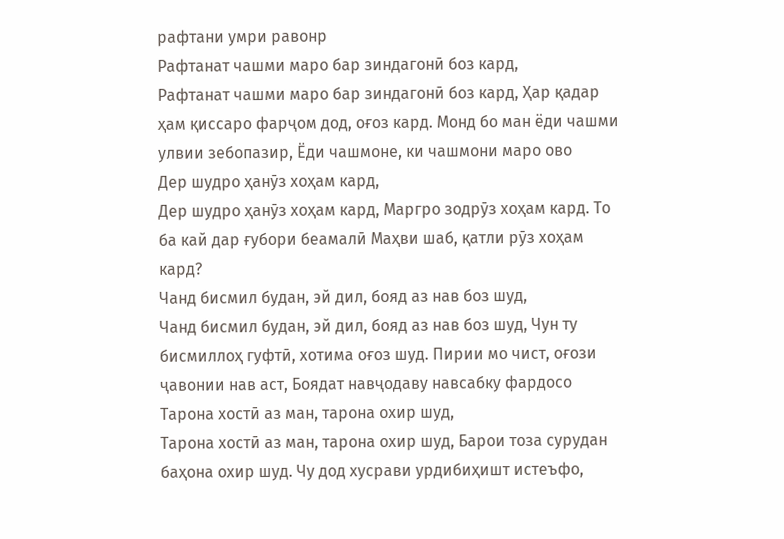рафтани умри равонр
Рафтанат чашми маро бар зиндагонӣ боз кард,
Рафтанат чашми маро бар зиндагонӣ боз кард, Ҳар қадар ҳам қиссаро фарҷом дод, оғоз кард. Монд бо ман ёди чашми улвии зебопазир, Ёди чашмоне, ки чашмони маро ово
Дер шудро ҳанӯз хоҳам кард,
Дер шудро ҳанӯз хоҳам кард, Маргро зодрӯз хоҳам кард. То ба кай дар ғубори беамалӣ Маҳви шаб, қатли рӯз хоҳам кард?
Чанд бисмил будан, эй дил, бояд аз нав боз шуд,
Чанд бисмил будан, эй дил, бояд аз нав боз шуд, Чун ту бисмиллоҳ гуфтӣ, хотима оғоз шуд. Пирии мо чист, оғози ҷавонии нав аст, Боядат навҷодаву навсабку фардосо
Тарона хостӣ аз ман, тарона охир шуд,
Тарона хостӣ аз ман, тарона охир шуд, Барои тоза сурудан баҳона охир шуд. Чу дод хусрави урдибиҳишт истеъфо,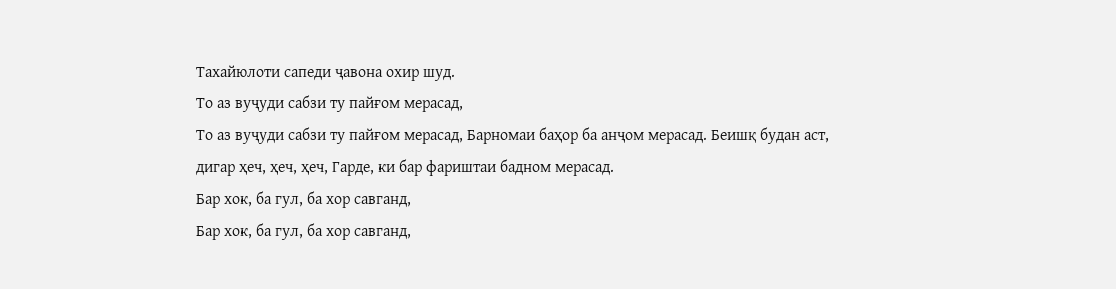Тахайюлоти сапеди ҷавона охир шуд.
То аз вуҷуди сабзи ту пайғом мерасад,
То аз вуҷуди сабзи ту пайғом мерасад, Барномаи баҳор ба анҷом мерасад. Беишқ будан аст, дигар ҳеч, ҳеч, ҳеч, Гарде, ки бар фариштаи бадном мерасад.
Бар хок, ба гул, ба хор савганд,
Бар хок, ба гул, ба хор савганд,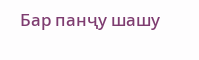Бар панҷу шашу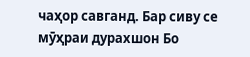чаҳор савганд. Бар сиву се мӯҳраи дурахшон Бо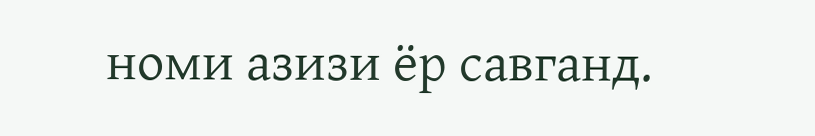номи азизи ёр савганд.